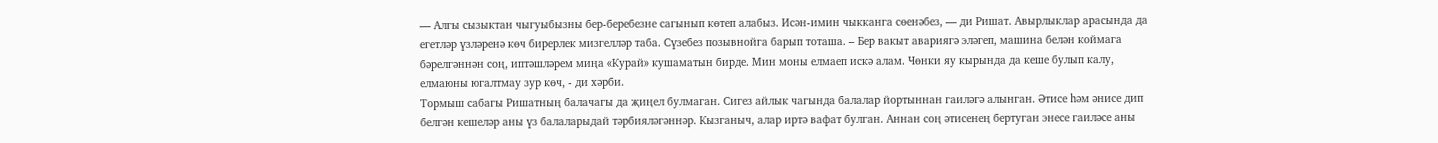— Алгы сызыктан чыгуыбызны бер-беребезне сагынып көтеп алабыз. Исән-имин чыкканга сөенәбез, — ди Ришат. Авырлыклар арасында да егетләр үзләренә көч бирерлек мизгелләр таба. Сүзебез позывнойга барып тоташа. – Бер вакыт авариягә эләгеп, машина белән коймага бәрелгәннән соң, иптәшләрем миңа «Курай» кушаматын бирде. Мин моны елмаеп искә алам. Чөнки яу кырында да кеше булып калу, елмаюны югалтмау зур көч, - ди хәрби.
Тормыш сабагы Ришатның балачагы да җиңел булмаган. Сигез айлык чагында балалар йортыннан гаиләгә алынган. Әтисе һәм әнисе дип белгән кешеләр аны үз балаларыдай тәрбияләгәннәр. Кызганыч, алар иртә вафат булган. Аннан соң әтисенең бертуган энесе гаиләсе аны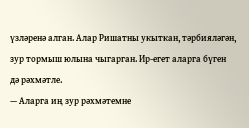үзләренә алган. Алар Ришатны укыткан, тәрбияләгән, зур тормыш юлына чыгарган. Ир-егет аларга бүген дә рәхмәтле.
— Аларга иң зур рәхмәтемне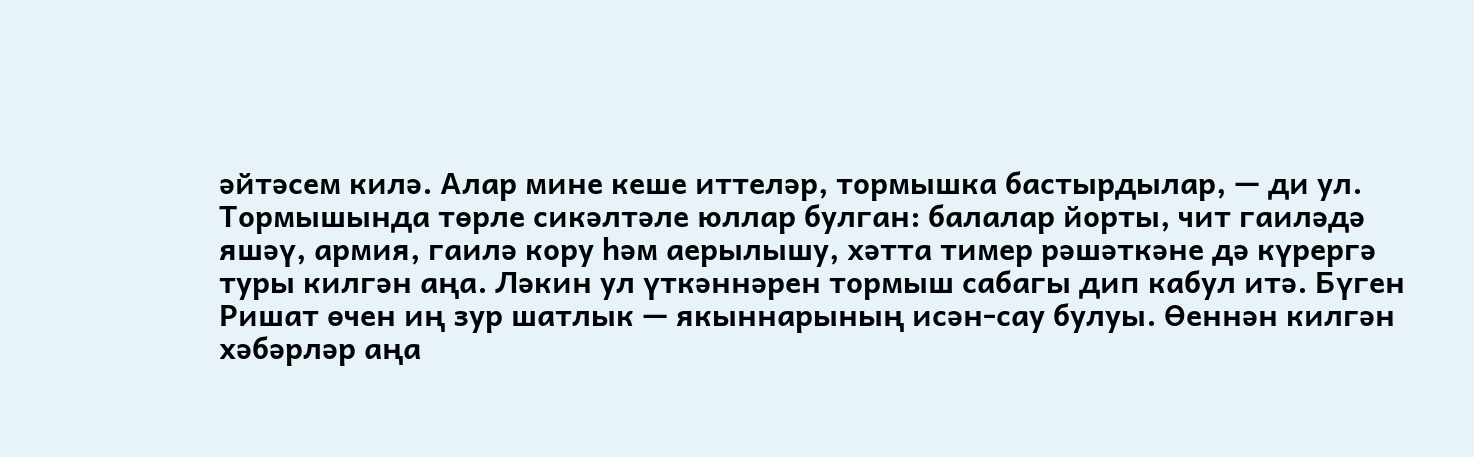әйтәсем килә. Алар мине кеше иттеләр, тормышка бастырдылар, — ди ул. Тормышында төрле сикәлтәле юллар булган: балалар йорты, чит гаиләдә яшәү, армия, гаилә кору һәм аерылышу, хәтта тимер рәшәткәне дә күрергә туры килгән аңа. Ләкин ул үткәннәрен тормыш сабагы дип кабул итә. Бүген Ришат өчен иң зур шатлык — якыннарының исән-сау булуы. Өеннән килгән хәбәрләр аңа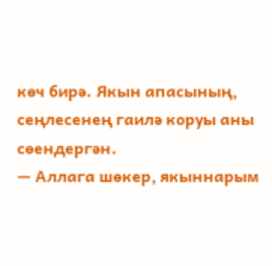көч бирә. Якын апасының, сеңлесенең гаилә коруы аны сөендергән.
— Аллага шөкер, якыннарым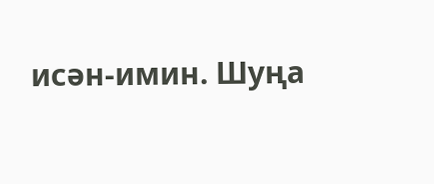исән-имин. Шуңа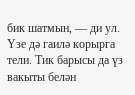бик шатмын, — ди ул. Үзе дә гаилә корырга тели. Тик барысы да үз вакыты белән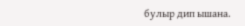булыр дип ышана.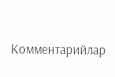Комментарийлар